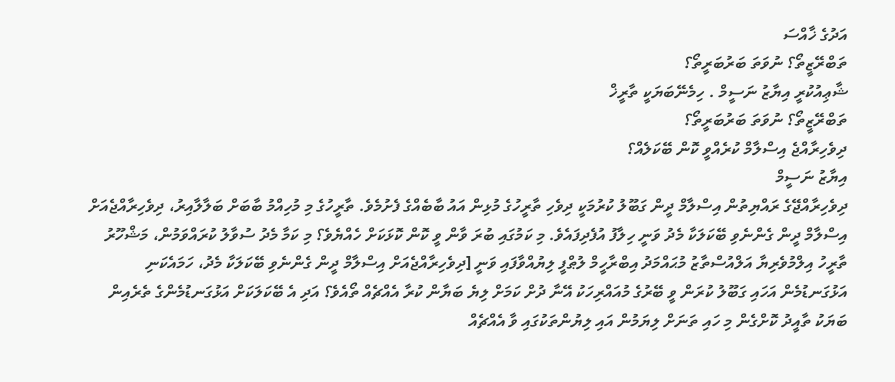އަދުގެ ޚާއްސަ
ތަބްރޭޒީތޯ؟ ނުވަތަ ބަރުބަރީތޯ؟
ޝާޢިއުކުރީ އިޔާޒު ނަސީމް . ހިމެނޭބަޔަކީ ތާރީޚް
ތަބްރޭޒީތޯ؟ ނުވަތަ ބަރުބަރީތޯ؟
ދިވެހިރާއްޖެ އިސްލާމް ކުރެއްވީ ކޮން ބޭކަލެއް؟
އިޔާޒު ނަސީމް
ދިވެހިރާއްޖޭގެ ރައްޔިތުން އިސްލާމް ދީން ގަބޫލު ކުރުމަކީ ދިވެހި ތާރީހުގެ މުޅިން އައު ބާބެއްގެ ފެށުމެވެ. ތާރީހުގެ މި މުހިއްމު ބާބަށް ބަލާލާއިރު، ދިވެހިރާއްޖެއަށް އިސްލާމް ދީން ގެންނެވި ބޭކަލަކާ މެދު ވަނީ ހިލާފު އުފެދިފައެވެ. މި ކަމުގައި ބުރަ ވާން ވީ ކޮން ކޮޅަކަށް ހެއްޔެވެ؟ މި ކަމާ މެދު ސުވާލު ކުރައްވަމުން، މަޝްހޫރު ތާރީހު އިލްމުވެރިޔާ އަލްއުސްތާޒު މުޙައްމަދު އިބްރާހީމް ލުޠްފީ ލިޔުއްވާފައި ވަނީ [ދިވެހިރާއްޖެއަށް އިސްލާމް ދީން ގެންނެވި ބޭކަލަކާ މެދު، ހަމައެކަނި އަޅުގަނޑުމެން އަހައި ގަބޫލު ކުރަން ވީ ބޭރުގެ މުއައްރިހަކު އޭނާ ދުށް ކަމަށް ލިޔެ ބަޔާން ކުރާ އެއްޗެއް ތޯއެވެ؟ އަދި އެ ބޭކަލަކަށް އަޅުގަނޑުމެންގެ ތެރެއިން ބަޔަކު ތާއީދު ކޮށްގެން މި ހައި ތަނަށް ލިޔަމުން އައި ލިޔުންތަކުގައި ވާ އެއްޗެއް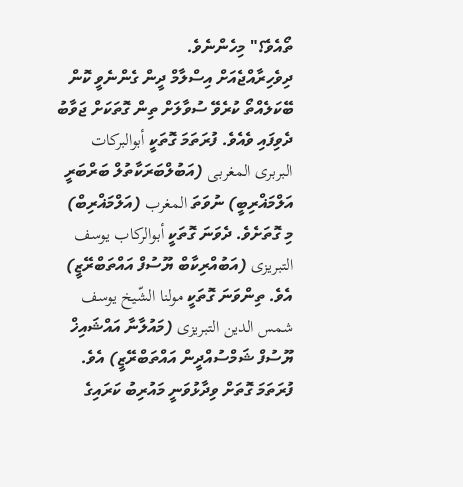ތޯއެވެ؟" މިހެންނެވެ.
ދިވެހިރާއްޖެއަށް އިސްލާމް ދީން ގެންނެވީ ކޮން ބޭކަލެއްތޯ ކުރެވޭ ސުވާލަށް ތިން ގޮތަކަށް ޖަވާބު ދެވިފައި ވެއެވެ. ފުރަތަމަ ގޮތަކީ أبوالبركات البربرى المغربى (އަބުލްބަރަކާތުލް ބަރްބަރީ އަލްމަޣްރިބީ) ނުވަތަ المغرب (އަލްމަޣްރިބް) މި ގޮތަށެވެ. ދެވަނަ ގޮތަކީ أبوالركاب يوسف التبريزى (އަބުއްރިކާބް ޔޫސުފް އައްތަބްރޭޒީ) އެވެ. ތިންވަނަ ގޮތަކީ مولنا الشّيخ يوسف شمس الدين التبريزى (މައުލާނާ އައްޝައިޚް ޔޫސުފް ޝަމްސުއްދީން އައްތަބްރޭޒީ) އެވެ.
ފުރަތަމަ ގޮތަށް ވިދާޅުވަނީ މައުރިބު ކަރައިގެ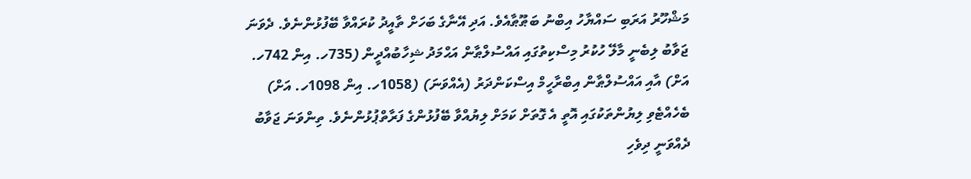މަޝްހޫރު އަރަބި ސައްޔާހު އިބްނު ބަޠޫޠާއެވެ. އަދި އޭނާގެ ބަހަށް ތާއީދު ކުރައްވާ ބޭފުޅުންނެވެ. ދެވަނަ ޖަވާބު ލިބެނީ މާލޭ ހުކުރު މިސްކިތުގައި އައްސުލްޠާން އަޙްމަދު ޝިހާބުއްދީން (735ހ. އިން 742ހ. އަށް) އާއި އައްސުލްޠާން އިބްރާހީމް އިސްކަންދަރު (އެއްވަނަ) (1058ހ. އިން 1098ހ. އަށް) ބެހެއްޓެވި ލިޔުންތަކުގައި އޮތީ އެ ގޮތަށް ކަމަށް ލިޔުއްވާ ބޭފުޅުންގެ ފަރާތްޕުޅުންނެވެ. ތިންވަނަ ޖަވާބު ދެއްވަނީ ދިވެހި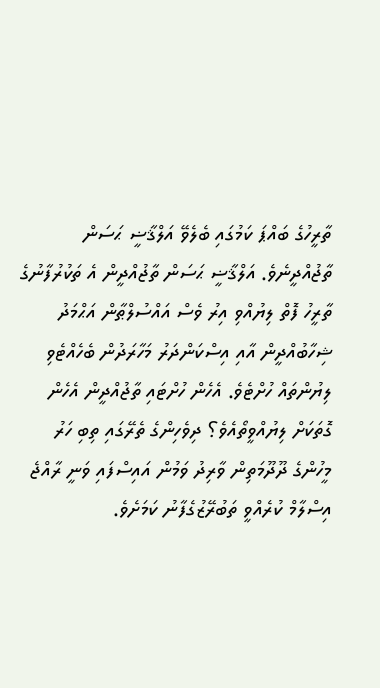ތާރީހުގެ ބައްޕަ ކަމުގައި ބެލެވޭ އަލްޤާޟީ ޙަސަން ތާޖުއްދީނެވެ. އަލްޤާޟީ ޙަސަން ތާޖުއްދީން އެ ތަކުރުފާނުގެ ތާރީހު ފޮތް ލިޔުއްވި އިރު ވެސް އައްސުލްޠާން އަޙްމަދު ޝިހާބުއްދީން އާއި އިސްކަންދަރު މަހާރަދުން ބެހެއްޓެވި ލިޔުންތައް ހުށްޓެވެ. އެހެން ހުށްޓައި ތާޖުއްދީން އެހެން ގޮތަކަށް ލިޔުއްވީތޯއެވެ؟ ދިވެހިންގެ ތެރޭގައި ތިބި ހަރު މީހުންގެ ދޫދޫމަތިން ވާރިދު ވަމުން އައިސްފައި ވަނީ ރާއްޖެ އިސްލާމް ކުރެއްވީ ތަބުރޭޒުގެފާނު ކަމަށެވެ.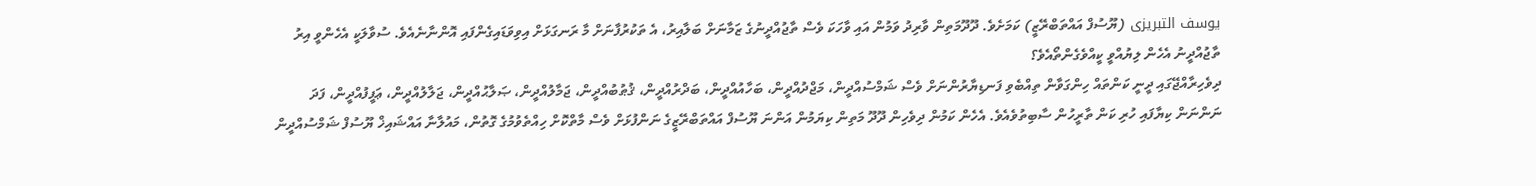يوسف التبريزى (ޔޫސުފް އައްތަބްރޭޒީ) ކަމަށެވެ. ދޫދޫމަތިން ވާރިދު ވަމުން އައި ވާހަކަ ވެސް ތާޖުއްދީނުގެ ޒަމާނަށް ބަލާއިރު، އެ ތަކުރުފާނަށް މާ ރަނގަޅަށް އިވިވަޑައިގެންފައި އޮންނާނެއެވެ. ސުވާލަކީ އެހެންވީ އިރު ތާޖުއްދީނު އެހެން ލިޔުއްވީ ކީއްވެގެންތޯއެވެ؟
ދިވެހިރާއްޖޭގައި ދީނީ ކަންތައް ހިންގަވާން ތިއްބެވި ފަނޑިޔާރުންނަށް ވެސް ޝަމްސުއްދީން، މަޖްދުއްދީން، ބަހާއުއްދީން، ބަދްރުއްދީން، ޤުޠުބުއްދީން، ޖަމާލުއްދީން، ޞަލާޙުއްދީން، ޖަލާލުއްދީން، ޢަފީފުއްދީން، ފަދަ ނަންނަން ކިޔާފައި ހުރި ކަން ތާރީހުން ސާބިތުވެއެވެ. އެހެން ކަމުން ދިވެހިން ދޫދޫ މަތިން ކިޔަމުން އަންނަ ޔޫސުފް އައްތަބްރޭޒީގެ ނަންފުޅަށް ވެސް މާތްކޮށް ހިއްތެވުމުގެ ގޮތުން، މައުލާނާ އައްޝައިޚް ޔޫސުފް ޝަމްސުއްދީން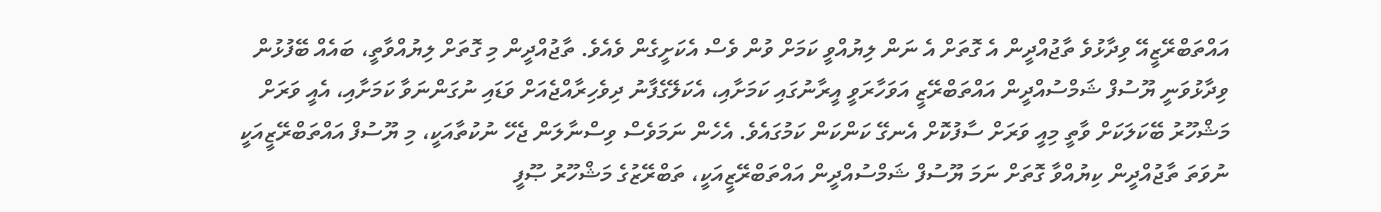އައްތަބްރޭޒީއޭ ވިދާޅުވެ ތާޖުއްދީން އެ ގޮތަށް އެ ނަން ލިޔުއްވީ ކަމަށް ވުން ވެސް އެކަށީގެން ވެއެވެ. ތާޖުއްދީން މި ގޮތަށް ލިޔުއްވާތީ، ބައެއް ބޭފުޅުން ވިދާޅުވަނީ ޔޫސުފް ޝަމްސުއްދީން އައްތަބްރޭޒީ އަވަހާރަވީ އީރާނުގައި ކަމަށާއި، އެކަލޭގެފާނު ދިވެހިރާއްޖެއަށް ވަޑައި ނުގަންނަވާ ކަމަށާއި، އެއީ ވަރަށް މަޝްހޫރު ބޭކަލަކަށް ވާތީ މިއީ ވަރަށް ސާފުކޮށް އެނގޭ ކަންކަން ކަމުގައެވެ. އެހެން ނަމަވެސް ވިސްނާލަން ޖެހޭ ނުކުތާއަކީ، މި ޔޫސުފް އައްތަބްރޭޒީއަކީ ނުވަތަ ތާޖުއްދީން ކިޔުއްވާ ގޮތަށް ނަމަ ޔޫސުފް ޝަމްސުއްދީން އައްތަބްރޭޒީއަކީ، ތަބްރޭޒުގެ މަޝްހޫރު ޞޫފީ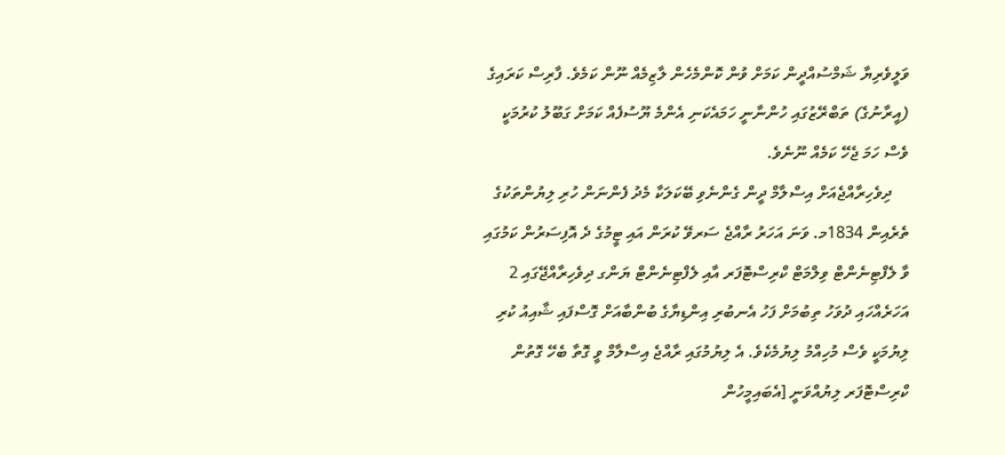ވަލީވެރިޔާ ޝަމްސުއްދީން ކަމަށް ވުން ކޮންމެހެން ލާޒިމެއް ނޫން ކަމެވެ. ފާރިސް ކަރައިގެ (އީރާނުގެ) ތަބްރޭޒުގައި ހުންނާނީ ހަމައެކަނި އެންމެ ޔޫސުފެއް ކަމަށް ގަބޫލު ކުރުމަކީ ވެސް ހަމަ ޖެހޭ ކަމެއް ނޫނެވެ.
    ދިވެހިރާއްޖެއަށް އިސްލާމް ދީން ގެންނެވި ބޭކަލަކާ މެދު ފެންނަން ހުރި ލިޔުންތަކުގެ ތެރެއިން 1834މ. ވަނަ އަހަރު ރާއްޖެ ސަރވޭ ކުރަން އައި ޓީމުގެ ދެ އޮފިސަރުން ކަމުގައި ވާ ލެފްޓިނެންޓް ވިލްމަޓް ކްރިސްޓޮފަރ އާއި ލެފްޓިނެންޓް ޔަންގ ދިވެހިރާއްޖޭގައި 2 އަހަރެއްހައި ދުވަހު ތިބުމަށް ފަހު އެނބުރި އިންޑިޔާގެ ބުންބާއަށް ގޮސްފައި ޝާއިއު ކުރި ލިޔުމަކީ ވެސް މުހިއްމު ލިޔުމެކެވެ. އެ ލިޔުމުގައި ރާއްޖެ އިސްލާމް ވީ ގޮތާ ބެހޭ ގޮތުން ކްރިސްޓޮފަރ ލިޔުއްވަނީ [އެބައިމީހުން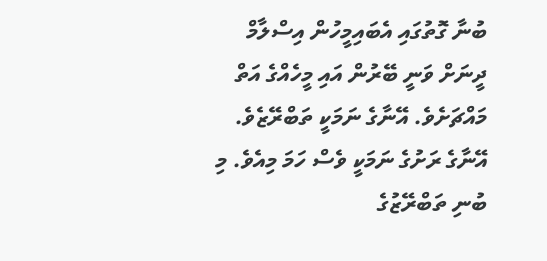ބުނާ ގޮތުގައި އެބައިމީހުން އިސްލާމް ދީނަށް ވަނީ ބޭރުން އައި މީހެއްގެ އަތް މައްޗަށެވެ. އޭނާގެ ނަމަކީ ތަބްރޭޒެވެ. އޭނާގެ ރަށުގެ ނަމަކީ ވެސް ހަމަ މިއެވެ. މި ބުނި ތަބްރޭޒުގެ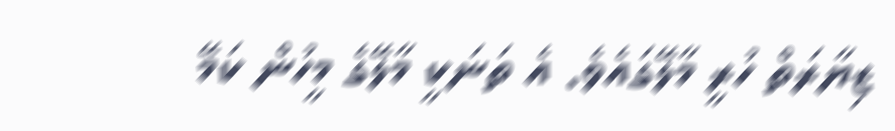ޒިޔާރަތް ހުރީ މާލޭގައެވެ. އެ ތަނަކީ މާލޭގެ މީހުން ކަމޭ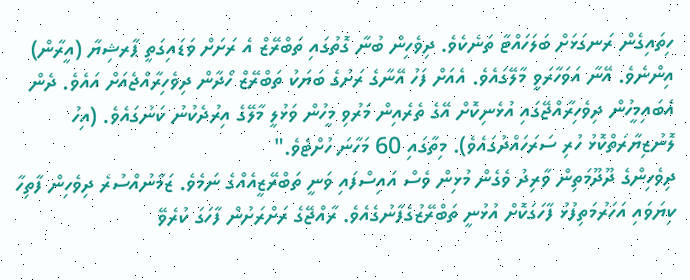ހިތައިގެން ރަނގަޅަށް ބަލަހައްޓާ ތަނެކެވެ. ދިވެހިން ބުނާ ގޮތުގައި ތަބްރޭޒް އެ ރަށަށް ވަޑައިގަތީ ޕާރޝިޔާ (އީރާން) އިންނެވެ. އޭނާ އަވަހާރަވީ މާލޭގައެވެ. އެއަށް ފަހު އޭނާގެ ރަށުގެ ބަޔަކު ތަބްރޭޒް ހޯދާން ދިވެހިރާއްޖެއަށް އައެވެ. ދެން އެބައިމީހުން ދިވެހިރާއްޖޭގައި އުޅެނިކޮށް އޭގެ ތެރެއިން މަރުވި މީހުން ވަޅުލީ މާލޭގެ އިރުދެކުނު ކަނުގައެވެ. (އިހު ލޮނުޒިޔާރަތްކޮޅު ހުރި ސަރަހައްދުގައެވެ). މިތާގައި 60 މަހާނަ ހުށްޓެވެ."
ދިވެހިންގެ ދޫދޫމަތިން ވާރިދު ވެގެން މުޅިން ވެސް އައިސްފައި ވަނީ ތަބްރޭޒީއެއްގެ ނަމެވެ. ޒަމާނުއްސުރެ ދިވެހިން ފާތިހާ ކިޔަވައި އަހަރުމަތިފުޅު ފާހަގަކޮށް އުޅުނީ ތަބްރޭޒުގެފާނުގެއެވެ. ރާއްޖޭގެ ރަށްރަށުން ފާހަގަ ކުރެވޭ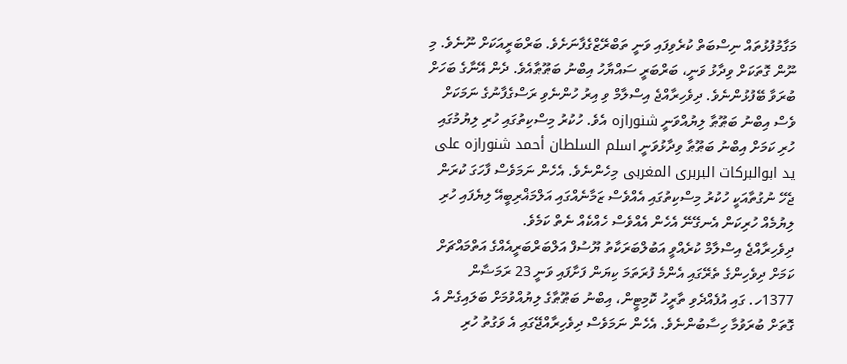މަގާމުފުޅުތައް ނިސްބަތް ކުރެވިފައި ވަނީ ތަބްރޭޒްގެފާނަށެވެ. ބަރްބަރީއަކަށް ނޫނެވެ. މި ނޫން ގޮތަކަށް ވިދާޅު ވަނީ، ބަރްބަރީ ސައްޔާހު އިބްނު ބަޠޫޠާއެވެ. ދެން އޭނާގެ ބަހަށް ބުރަވާ ބޭފުޅުންނެވެ. ދިވެހިރާއްޖެ އިސްލާމް ވި އިރު ހުންނެވި ރަސްގެފާނުގެ ނަމަކަށް ވެސް އިބްނު ބަޠޫޠާ ލިޔުއްވަނީ شنورازه އެވެ. ހުކުރު މިސްކިތުގައި ހުރި ލިޔުމުގައި ހުރި ކަމަށް އިބްނު ބަޠޫޠާ ވިދާޅުވަނީ اسلم السلطان أحمد شنورازه على يد ابوالبركات البربرى المغربى މިހެންނެވެ. އެހެން ނަމަވެސް ފާހަގަ ކުރަން ޖެހޭ ނުގުތާއަކީ ހުކުރު މިސްކިތުގައި އެއްވެސް ޒަމާނެއްގައި އަލްމަޣްރިބީއޭ ލިޔެފައި ހުރި ލިޔުމެއް ހުރިކަން އެނގޭނޭ އެހެން އެއްވެސް ހެއްކެއް ނެތް ކަމެވެ.
ދިވެހިރާއްޖެ އިސްލާމް ކުރެއްވީ އަބުލްބަރަކާތު ޔޫސުފް އަލްބަރްބަރީއެއްގެ އަތްމައްޗަށް ކަމަށް ދިވެހިންގެ ތެރޭގައި އެންމެ ފުރަތަމަ ކިޔަން ފަށާފައި ވަނީ 23 ރަމަޟާން 1377ހ. ގައި އުފެއްދެވި ތާރީހު ކޮމިޓީން، އިބްނު ބަޠޫޠާގެ ލިޔުއްވުމަށް ބަލައިގެން އެ ގޮތަށް ބުރަވުމާ ހިސާބުންނެވެ. އެހެން ނަމަވެސް ދިވެހިރާއްޖޭގައި އެ ވަގުތު ހުރި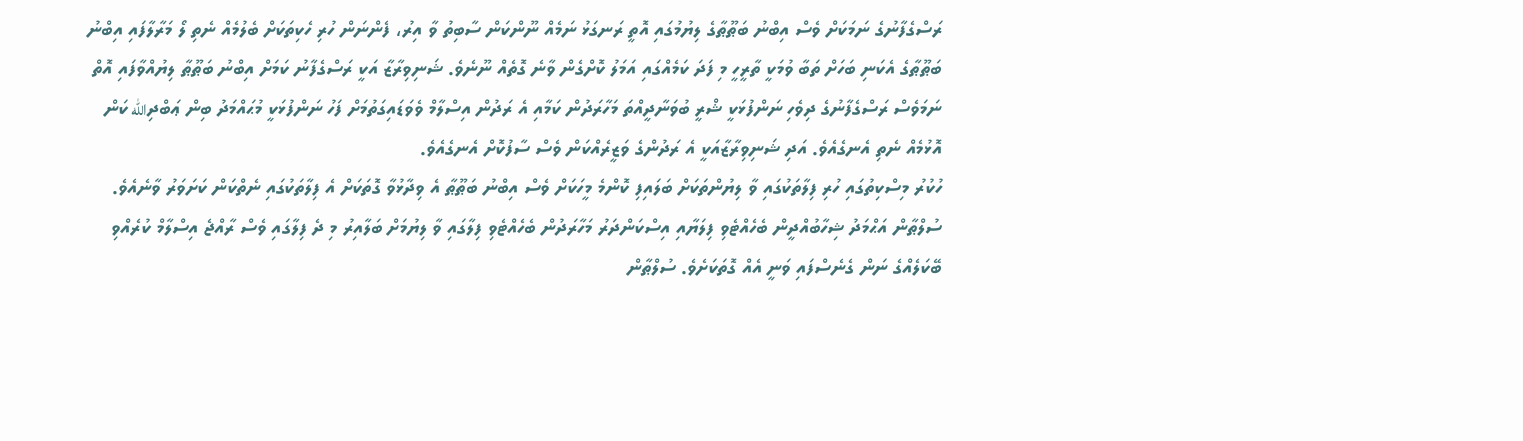ރަސްގެފާނުގެ ނަމަކަށް ވެސް އިބްނު ބަޠޫޠާގެ ލިޔުމުގައި އޮތީ ރަނގަޅު ނަމެއް ނޫންކަން ސާބިތު ވާ އިރު، ފެންނަން ހުރި ހެކިތަކަށް ބެލުމެއް ނެތި ލޯ މަރާލާފައި އިބްނު ބަޠޫޠާގެ އެކަނި ބަހަށް ތަބާ ވުމަކީ ތާރީހީ މި ފަދަ ކަމެއްގައި އަމަލު ކޮށްގެން ވާނެ ގޮތެއް ނޫނެވެ. ޝަނިވިރާޒާ އަކީ ރަސްގެފާނު ކަމަށް އިބްނު ބަޠޫޠާ ލިޔުއްވާފައި އޮތް ނަމަވެސް ރަސްގެފާނުގެ ދިވެހި ނަންފުޅަކީ ޝްރީ ބުވަނާދީއްތަ މަހާރަދުން ކަމާއި އެ ރަދުން އިސްލާމް ވެވަޑައިގަތުމަށް ފަހު ނަންފުޅަކީ މުޙައްމަދު ބިން ޢަބްދިالله ކަން އޮޅުމެއް ނެތި އެނގެއެވެ. އަދި ޝަނިވިރާޒާއަކީ އެ ރަދުންގެ ވަޒީރެއްކަން ވެސް ސާފުކޮށް އެނގެއެވެ.
ހުކުރު މިސްކިތުގައި ހުރި ފިލާތަކުގައި ވާ ލިޔުންތަކަށް ބަލައިފި ކޮންމެ މީހަކަށް ވެސް އިބްނު ބަޠޫޠާ އެ ވިދާޅުވާ ގޮތަކަށް އެ ފިލާތަކުގައި ނެތްކަން ކަށަވަރު ވާނެއެވެ. ސުލްޠާން އަޙްމަދު ޝިހާބުއްދީން ބެހެއްޓެވި ފިލަޔާއި އިސްކަންދަރު މަހާރަދުން ބެހެއްޓެވި ފިލާގައި ވާ ލިޔުމަށް ބަލާއިރު މި ދެ ފިލާގައި ވެސް ރާއްޖެ އިސްލާމް ކުރެއްވި ބޭކަލެއްގެ ނަން ގެނެސްފައި ވަނީ އެއް ގޮތަކަށެވެ. ސުލްޠާން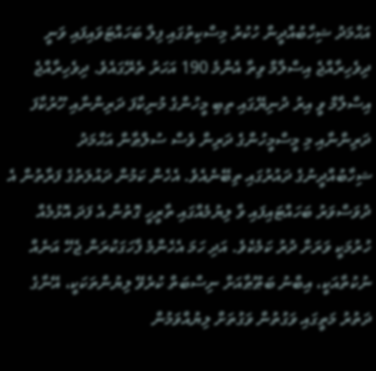އަޙްމަދު ޝިހާބުއްދީން ހުކުރު މިސްކިތުގައި ފިލާ ބަހައްޓަވައިފައި ވަނީ ދިވެހިރާއްޖެ އިސްލާމް ވިތާ އެންމެ 190 އަހަރު ތެރޭގައެވެ. ދިވެހިރާއްޖެ އިސްލާމް ވީ އިރު ދުނިޔޭގައި ތިބި މީހުންގެ މުނިކާފަ ދަރިންނާއި ހޫރުކާފަ ދަރިންނާއި މި މީސްމީހުންގެ ދަރިން ވެސް ސުލްޠާން އަޙްމަދު ޝިހާބުއްދީނުގެ ދައުރުގައި ތިބޭނެއެވެ. އެހެން ކަމުން ދައުލަތުގެ ފަރާތުން އެ ދުވަސްވަރު ބަހައްޓައިފައި ވާ ލިޔުމެއްގައި ތާރީހީ ގޮތުން އެ ފަދަ އޮޅުމެއް ހުރުމަކީ ވަރަށް ދުރު ކަމެކެވެ. އަދި ހަމަ އެހެންމެ ފާހަގަކުރަން ޖެހޭ އަނެއް ނުކުތާއަކީ، އިބްނު ބަޠޫޠާއަށް ނިސްބަތް ކުރެވޭ ލިޔުންތަކަކީ، އޭނާގެ ދަތުރު މަތީގައި ވަގުތުން ވަގުތަށް ލިޔުއްވަމުން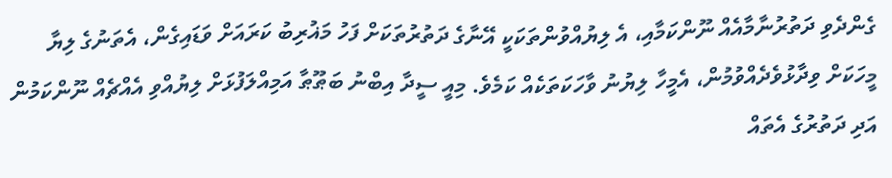ގެންދެވި ދަތުރުނާމާއެއް ނޫންކަމާއި، އެ ލިޔުއްވުންތަކަކީ އޭނާގެ ދަތުރުތަކަށް ފަހު މަޣުރިބު ކަރައަށް ވަޑައިގެން، އެތަނުގެ ލިޔާ މީހަކަށް ވިދާޅުވެދެއްވުމުން، އެމީހާ ލިޔުނު ވާހަކަތަކެއް ކަމެވެ. މިއީ ސީދާ އިބްނު ބަޠޫޠާ އަމިއްލަފުޅަށް ލިޔުއްވި އެއްޗެއް ނޫންކަމުން އަދި ދަތުރުގެ އެތައް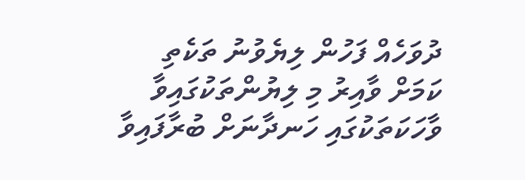ދުވަހެއް ފަހުން ލިޔެވުނު ތަކެތި ކަމަށް ވާއިރު މި ލިޔުންތަކުގައިވާ ވާހަކަތަކުގައި ހަނދާނަށް ބުރާފައިވާ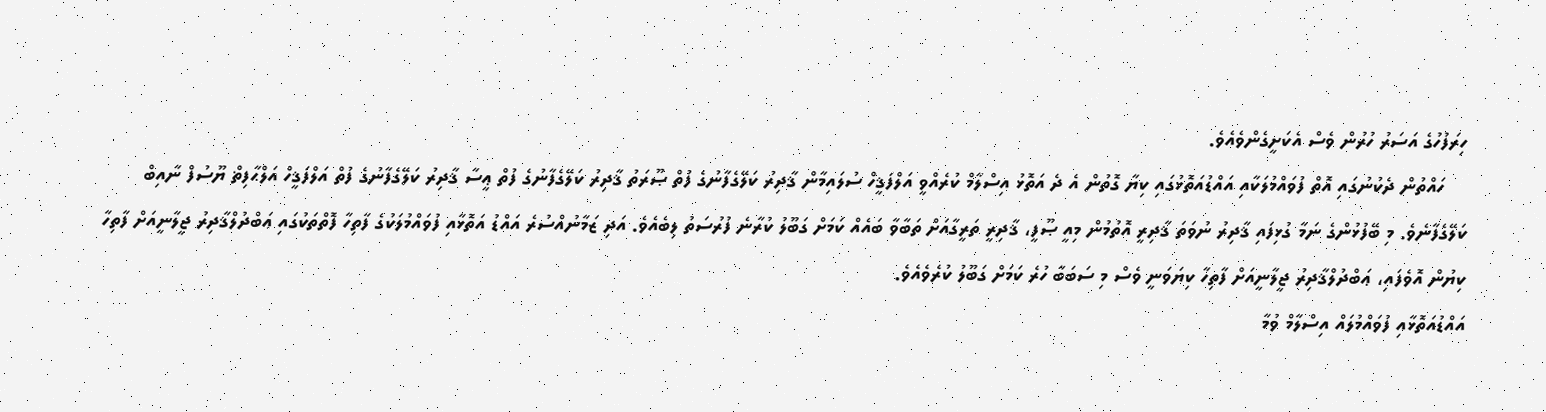ހިރަފުހުގެ އަސަރު ހުރުން ވެސް އެކަށީގެންވެއެވެ.
    ހައްތުން ދެކުނުގައި އޮތް ފުވައްމުލަކާއި އައްޑުއަތޮޅުގައި ކިޔާ ގޮތުން އެ ދެ އަތޮޅު އިސްލާމް ކުރެއްވީ އަލްފަޤީހް ސުލައިމާން ޤާދިރު ކަލޭގެފާނުގެ ފުތް ޞޫރަތު ޤާދިރު ކަލޭގެފާނުގެ ފުތް ޢީސާ ޤާދިރު ކަލޭގެފާނުގެ ފުތް އަލްފަޤީހް އަލްޙާފިޡް ޔޫސުފް ނާއިބް ކަލޭގެފާނެވެ. މި ބޭފުޅުންގެ ނަމާ ގުޅިފައި ޤާދިރު ނުވަތަ ޤާދިރީ އޮތުމުން މިއީ ޞޫފީ، ޤާދިރީ ތަރީގާއަށް ތަބާވާ ބައެއް ކަމަށް ގަބޫލު ކުރާނެ ފުރުސަތު ލިބެއެވެ. އަދި ޒަމާނުއްސުރެ އައްޑު އަތޮޅާއި ފުވައްމުލަކުގެ ފާތިހާ ފޮތްތަކުގައި ޢަބްދުލްޤާދިރު ޖީލާނީއަށް ފާތިހާ ކިޔުން އޮވެފައި، ޢަބްދުލްޤާދިރު ޖީލާނީއަށް ފާތިހާ ކިޔަވަނީ ވެސް މި ސަބަބާ ހުރެ ކަމަށް ގަބޫލު ކުރެވެއެވެ.
އައްޑުއަތޮޅާއި ފުވައްމުލައް އިސްލާމް ވުމާ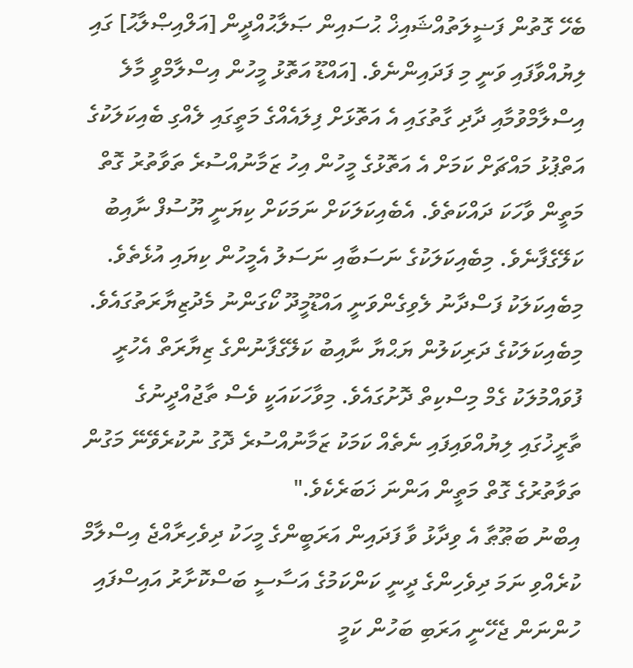ބެހޭ ގޮތުން ފަޟީލަތުއްޝައިޚް ޙުސައިން ޞަލާޙުއްދީން [އަލްއިޞްލާޙު] ގައި ލިޔުއްވާފައި ވަނީ މި ފަދައިންނެވެ. [އައްޑޫ އަތޮޅު މީހުން އިސްލާމްވީ މާލެ އިސްލާމްވުމާއި ދާދި ގާތުގައި އެ އަތޮޅަށް ފިލައެއްގެ މަތީގައި ލެއްގި ބެއިކަލަކުގެ އަތްޕުޅު މައްޗަށް ކަމަށް އެ އަތޮޅުގެ މީހުން އިހު ޒަމާނުއްސުރެ ތަވާތުރު ގޮތް މަތީން ވާހަކަ ދައްކަތެވެ. އެބެއިކަލަކަށް ނަމަކަށް ކިޔަނީ ޔޫސުފް ނާއިބު ކަލޭގެފާނެވެ. މިބެއިކަލަކުގެ ނަސަބާއި ނަސަލު އެމީހުން ކިޔައި އުޅެތެވެ. މިބެއިކަލަކު ފަސްދާނު ލެވިގެންވަނީ އައްޑޫމީދޫ ކޯގަންނު މެދުޒިޔާރަތުގައެވެ. މިބެއިކަލަކުގެ ދަރިކަލުން ޔަޙްޔާ ނާއިބު ކަލޭގެފާނުންގެ ޒިޔާރަތް އެހުރީ ފުވައްމުލަކު ގެމް މިސްކިތް ދޮށުގައެވެ. މިވާހަކައަކީ ވެސް ތާޖުއްދީނުގެ ތާރީޚުގައި ލިޔުއްވައިފައި ނެތެއް ކަމަކު ޒަމާނުއްސުރެ ދޮގު ނުކުރެވޭނޭ މަގުން ތަވާތުރުގެ ގޮތް މަތީން އަންނަ ޚަބަރެކެވެ."
އިބްނު ބަޠޫޠާ އެ ވިދާޅު ވާ ފަދައިން އަރަބީންގެ މީހަކު ދިވެހިރާއްޖެ އިސްލާމް ކުރެއްވި ނަމަ ދިވެހިންގެ ދީނީ ކަންކަމުގެ އަސާސީ ބަސްކޮށާރު އައިސްފައި ހުންނަން ޖެހޭނީ އަރަބި ބަހުން ކަމީ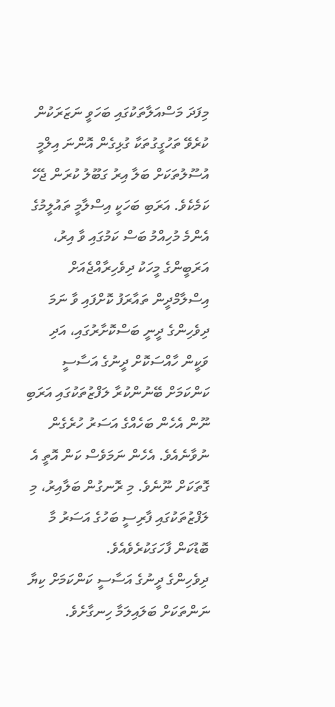މިފަދަ މަސްއަލާތަކުގައި ބަހަވީ ނަޒަރަކުން ކުރެވޭ ތަހުގީގުތަކާ ގުޅިގެން އޮންނަ އިލްމީ އުސޫލުތަކަށް ބަލާ އިރު ގަބޫލު ކުރަން ޖެހޭ ކަމެކެވެ. އަރަބި ބަހަކީ އިސްލާމީ ތައުލީމުގެ އެންމެ މުހިއްމު ބަސް ކަމުގައި ވާ އިރު، އަރަބީންގެ މީހަކު ދިވެހިރާއްޖެއަށް އިސްލާމްދީން ތައާރަފު ކޮށްފައި ވާ ނަމަ ދިވެހިންގެ ދީނީ ބަސްކޮށާރުގައި، އަދި ވަކީން ހާއްސަކޮށް ދީނުގެ އަސާސީ ކަންކަމަށް ބޭނުންކުރާ ލަފްޒުތަކުގައި އަރަބި ނޫން އެހެން ބަހެއްގެ އަސަރު ހުރެގެން ނުވާނެއެވެ. އެހެން ނަމަވެސް ކަން އޮތީ އެ ގޮތަކަށް ނޫނެވެ. މި ރޮނގުން ބަލާއިރު، މި ލަފްޒުތަކުގައި ފާރިސީ ބަހުގެ އަސަރު މާ ބޮޑުކަން ފާހަގަކުރެވެއެވެ.
ދިވެހިންގެ ދީނުގެ އަސާސީ ކަންކަމަށް ކިޔާ ނަންތަކަށް ބަލައިލަމާ ހިނގާށެވެ.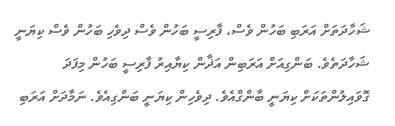ޝަހާދަތަށް އަރަބި ބަހުން ވެސް، ފާރިސީ ބަހުން ވެސް ދިވެހި ބަހުން ވެސް ކިޔަނީ ޝަހާދަތެވެ. ބަންގިއަށް އަރަބިން އަޛާން ކިޔާއިރު ފާރިސީ ބަހުން މިފަދަ ގޮވައިލުންތަކަށް ކިޔަނީ ބާންގްއެވެ. ދިވެހިން ކިޔަނީ ބަންގިއެވެ. ނަމާދަށް އަރަބި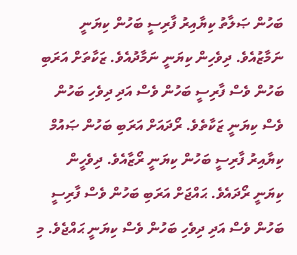ބަހުން ޞަލާތު ކިޔާއިރު ފާރިސީ ބަހުން ކިޔަނީ ނަމާޒުއެވެ. ދިވެހިން ކިޔަނީ ނަމާދުއެވެ. ޒަކާތަށް އަރަބި ބަހުން ވެސް ފާރިސީ ބަހުން ވެސް އަދި ދިވެހި ބަހުން ވެސް ކިޔަނީ ޒަކާތެވެ. ރޯދައަށް އަރަބި ބަހުން ޞައުމް ކިޔާއިރު ފާރިސީ ބަހުން ކިޔަނީ ރޯޒާއެވެ. ދިވެހީން ކިޔަނީ ރޯދައެވެ. ޙައްޖަށް އަރަބި ބަހުން ވެސް ފާރިސީ ބަހުން ވެސް އަދި ދިވެހި ބަހުން ވެސް ކިޔަނީ ޙައްޖެވެ. މި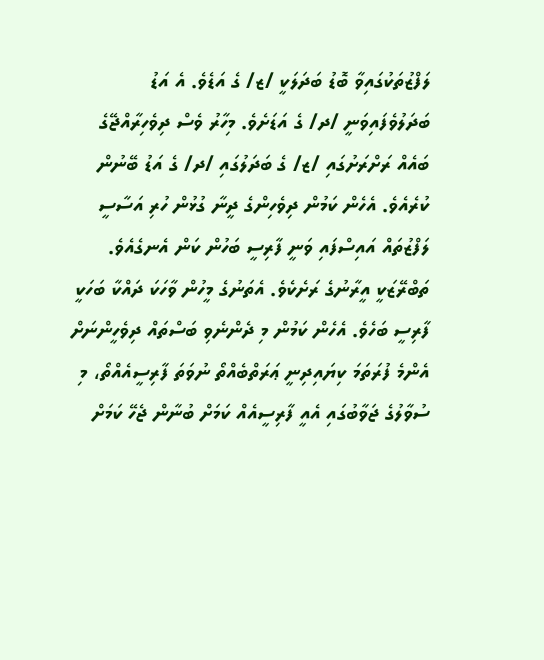ލަފްޒުތަކުގައިވާ ބޮޑު ބަދަލަކީ /ޒ/ ގެ އަޑެވެ. އެ އަޑު ބަދަލުވެފައިވަނީ /ދ/ ގެ އަޑަށެވެ. މިހާރު ވެސް ދިވެހިރާއްޖޭގެ ބައެއް ރަށްރަށުގައި /ޒ/ ގެ ބަދަލުގައި /ދ/ ގެ އަޑު ބޭނުން ކުރެއެވެ. އެހެން ކަމުން ދިވެހިންގެ ދީނާ ގުޅުން ހުރި އަސާސީ ލަފްޒުތައް އައިސްފައި ވަނީ ފާރިސީ ބަހުން ކަން އެނގެއެވެ. ތަބްރޭޒަކީ އީރާނުގެ ރަށެކެވެ. އެތަނުގެ މީހުން ވާހަކަ ދައްކާ ބަހަކީ ފާރިސީ ބަހެވެ. އެހެން ކަމުން މި ދެންނެވި ބަސްތައް ދިވެހީންނަށް އެންމެ ފުރަތަމަ ކިޔައިދިނީ ޢަރަތްބެއްތޯ ނުވަތަ ފާރިސީއެއްތޯ، މި ސުވާލުގެ ޖަވާބުގައި އެއީ ފާރިސީއެއް ކަމަށް ބުނާން ޖެހޭ ކަމަށް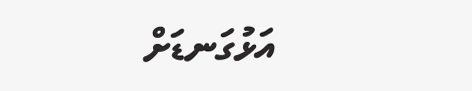އަޅުގަނޑަށް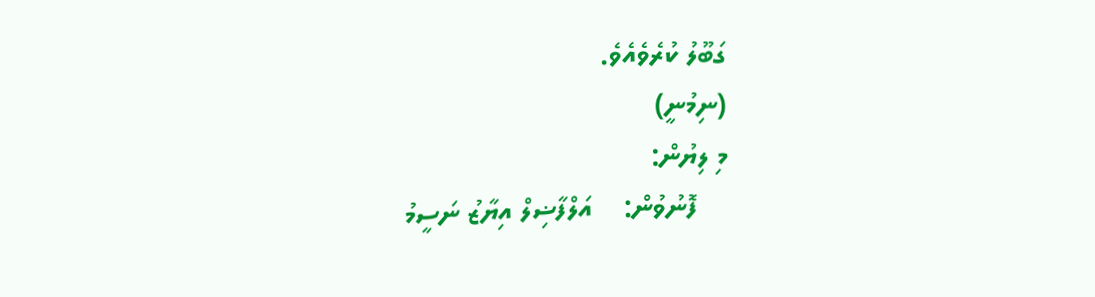ގަބޫލު ކުރެވެއެވެ.
(ނިމުނީ)
މި ލިޔުން:
    ފޮނުވުން:    އަލްފާޟިލް އިޔާޒު ނަސީމު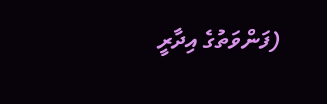(ފަންވަތުގެ އިދާރީ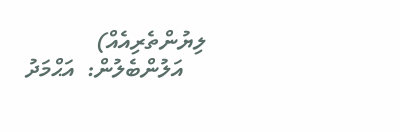ލިޔުންތެރިއެއް)
    އަލުންބެލުން:  އަޙްމަދު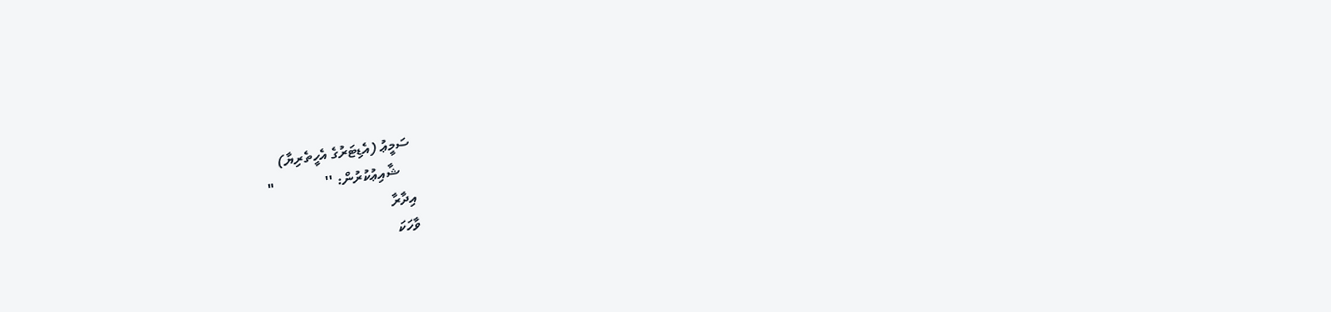ސަމީޢު (އެޑިޓަރުގެ އެހީތެރިޔާ)
    ޝާއިޢުކުރުން: ''              "
އިދާރާ
ވާހަކަ